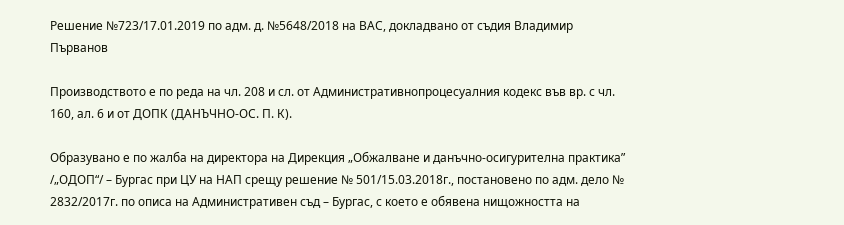Решение №723/17.01.2019 по адм. д. №5648/2018 на ВАС, докладвано от съдия Владимир Първанов

Производството е по реда на чл. 208 и сл. от Административнопроцесуалния кодекс във вр. с чл. 160, ал. 6 и от ДОПК (ДАНЪЧНО-ОС. П. К).

Образувано е по жалба на директора на Дирекция „Обжалване и данъчно-осигурителна практика” /„ОДОП“/ – Бургас при ЦУ на НАП срещу решение № 501/15.03.2018г., постановено по адм. дело № 2832/2017г. по описа на Административен съд – Бургас, с което е обявена нищожността на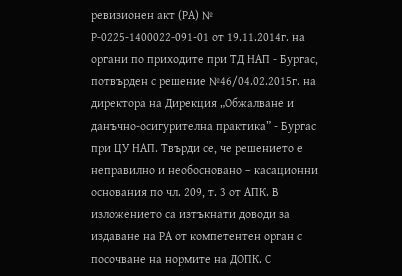ревизионен акт (РА) № Р-0225-1400022-091-01 от 19.11.2014г. на органи по приходите при ТД НАП - Бургас, потвърден с решение №46/04.02.2015г. на директора на Дирекция „Обжалване и данъчно-осигурителна практика” - Бургас при ЦУ НАП. Твърди се, че решението е неправилно и необосновано – касационни основания по чл. 209, т. 3 от АПК. В изложението са изтъкнати доводи за издаване на РА от компетентен орган с посочване на нормите на ДОПК. С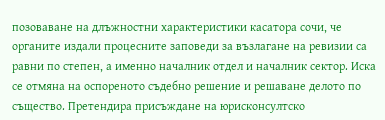позоваване на длъжностни характеристики касатора сочи, че органите издали процесните заповеди за възлагане на ревизии са равни по степен, а именно началник отдел и началник сектор. Иска се отмяна на оспореното съдебно решение и решаване делото по същество. Претендира присъждане на юрисконсултско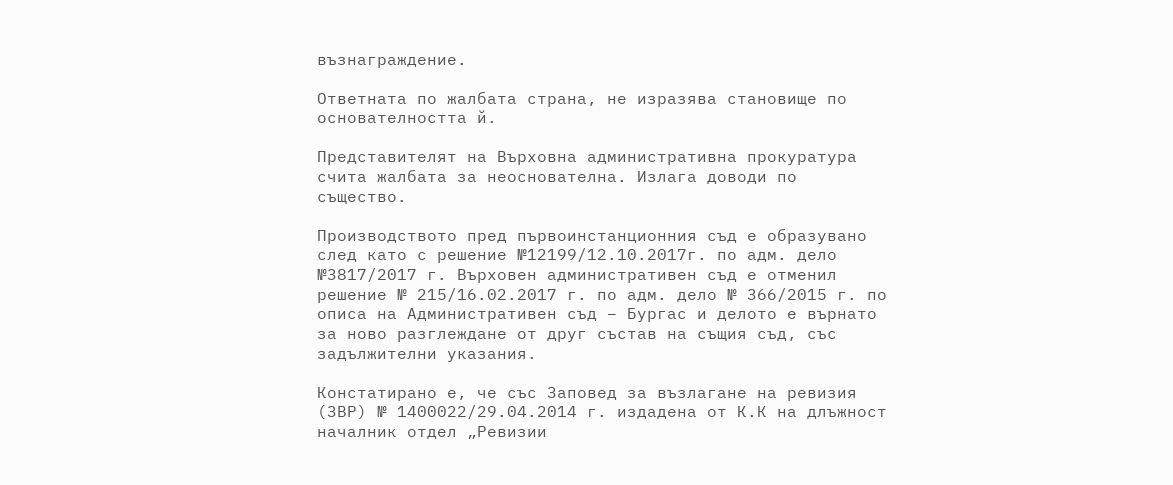възнаграждение.

Ответната по жалбата страна, не изразява становище по основателността й.

Представителят на Върховна административна прокуратура счита жалбата за неоснователна. Излага доводи по същество.

Производството пред първоинстанционния съд е образувано след като с решение №12199/12.10.2017г. по адм. дело №3817/2017 г. Върховен административен съд е отменил решение № 215/16.02.2017 г. по адм. дело № 366/2015 г. по описа на Административен съд – Бургас и делото е върнато за ново разглеждане от друг състав на същия съд, със задължителни указания.

Констатирано е, че със Заповед за възлагане на ревизия (ЗВР) № 1400022/29.04.2014 г. издадена от К.К на длъжност началник отдел „Ревизии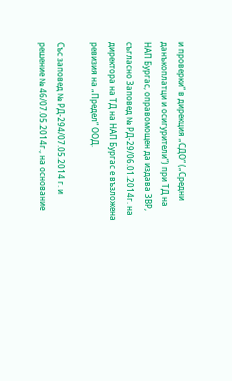и проверки“ в дирекция „СДО“ („Средни данъкоплатци и осигурители“) при ТД на НАП Бургас, оправомощен да издава ЗВР, съгласно Заповед № РД-29/06.01.2014г. на директора на ТД на НАП Бургас е възложена ревизия на „Предел“ ООД.

Със заповед № РД-294/07.05.2014 г. и решение № 46/07.05.2014г., на основание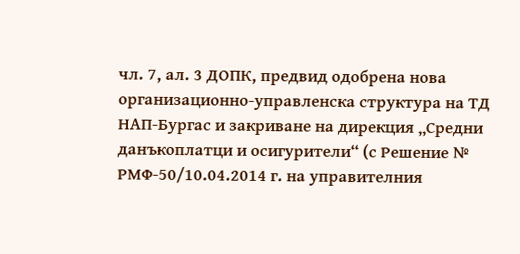чл. 7, ал. 3 ДОПК, предвид одобрена нова организационно-управленска структура на ТД НАП-Бургас и закриване на дирекция „Средни данъкоплатци и осигурители“ (с Решение № РМФ-50/10.04.2014 г. на управителния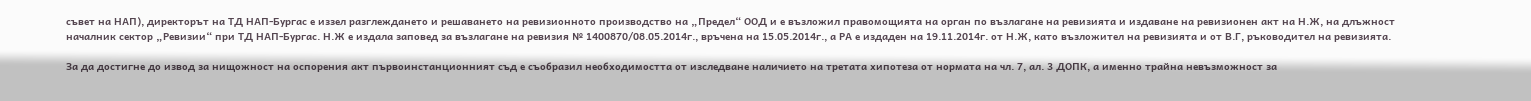съвет на НАП), директорът на ТД НАП-Бургас е иззел разглеждането и решаването на ревизионното производство на „Предел“ ООД и е възложил правомощията на орган по възлагане на ревизията и издаване на ревизионен акт на Н.Ж, на длъжност началник сектор „Ревизии“ при ТД НАП-Бургас. Н.Ж е издала заповед за възлагане на ревизия № 1400870/08.05.2014г., връчена на 15.05.2014г., а РА е издаден на 19.11.2014г. от Н.Ж, като възложител на ревизията и от В.Г, ръководител на ревизията.

За да достигне до извод за нищожност на оспорения акт първоинстанционният съд е съобразил необходимостта от изследване наличието на третата хипотеза от нормата на чл. 7, ал. 3 ДОПК, а именно трайна невъзможност за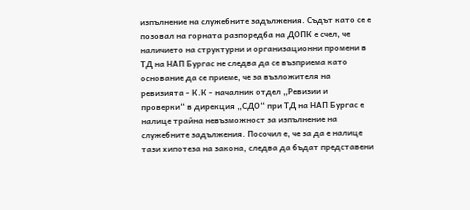изпълнение на служебните задължения. Съдът като се е позовал на горната разпоредба на ДОПК е счел, че наличието на структурни и организационни промени в ТД на НАП Бургас не следва да се възприема като основание да се приеме, че за възложителя на ревизията - К.К - началник отдел „Ревизии и проверки“ в дирекция „СДО“ при ТД на НАП Бургас е налице трайна невъзможност за изпълнение на служебните задължения. Посочил е, че за да е налице тази хипотеза на закона, следва да бъдат представени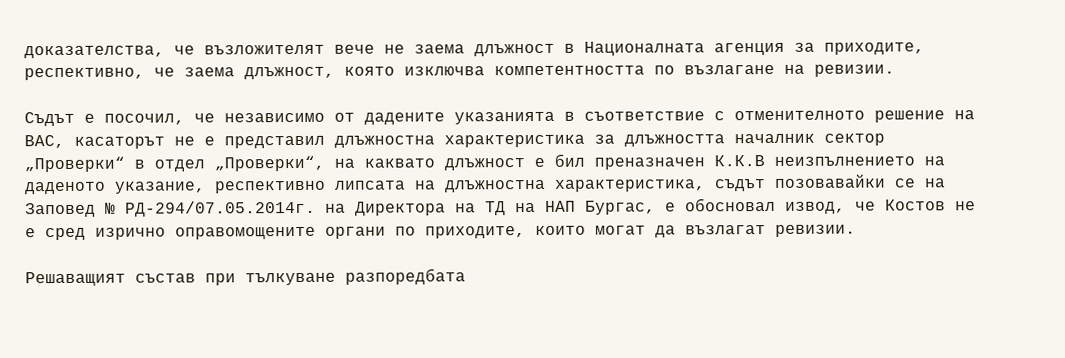доказателства, че възложителят вече не заема длъжност в Националната агенция за приходите, респективно, че заема длъжност, която изключва компетентността по възлагане на ревизии.

Съдът е посочил, че независимо от дадените указанията в съответствие с отменителното решение на ВАС, касаторът не е представил длъжностна характеристика за длъжността началник сектор „Проверки“ в отдел „Проверки“, на каквато длъжност е бил преназначен К.К.В неизпълнението на даденото указание, респективно липсата на длъжностна характеристика, съдът позовавайки се на Заповед № РД-294/07.05.2014г. на Директора на ТД на НАП Бургас, е обосновал извод, че Костов не е сред изрично оправомощените органи по приходите, които могат да възлагат ревизии.

Решаващият състав при тълкуване разпоредбата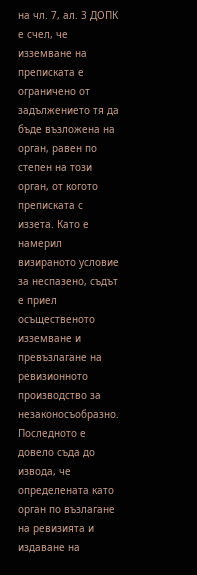на чл. 7, ал. 3 ДОПК е счел, че изземване на преписката е ограничено от задължението тя да бъде възложена на орган, равен по степен на този орган, от когото преписката с иззета. Като е намерил визираното условие за неспазено, съдът е приел осъщественото изземване и превъзлагане на ревизионното производство за незаконосъобразно. Последното е довело съда до извода, че определената като орган по възлагане на ревизията и издаване на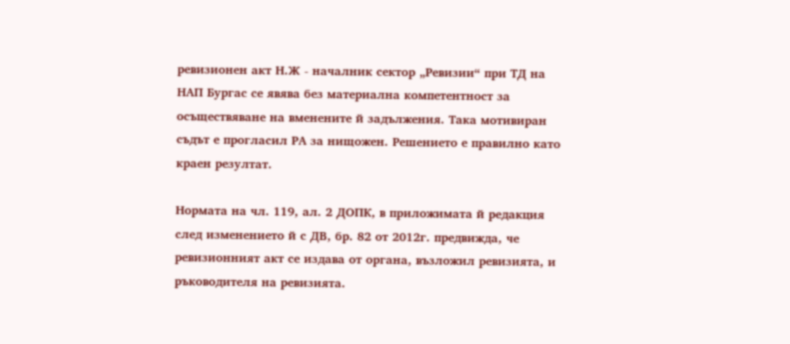ревизионен акт Н.Ж - началник сектор „Ревизии“ при ТД на НАП Бургас се явява без материална компетентност за осъществяване на вменените й задължения. Така мотивиран съдът е прогласил РА за нищожен. Решението е правилно като краен резултат.

Нормата на чл. 119, ал. 2 ДОПК, в приложимата й редакция след изменението й с ДВ, бр. 82 от 2012г. предвижда, че ревизионният акт се издава от органа, възложил ревизията, и ръководителя на ревизията.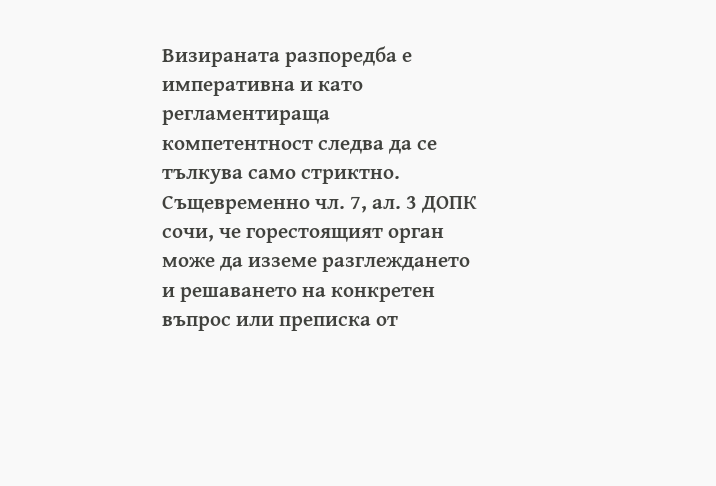Визираната разпоредба е императивна и като регламентираща компетентност следва да се тълкува само стриктно. Същевременно чл. 7, ал. 3 ДОПК сочи, че горестоящият орган може да изземе разглеждането и решаването на конкретен въпрос или преписка от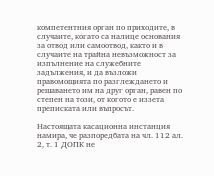компетентния орган по приходите, в случаите, когато са налице основания за отвод или самоотвод, както и в случаите на трайна невъзможност за изпълнение на служебните задължения, и да възложи правомощията по разглеждането и решаването им на друг орган, равен по степен на този, от когото е иззета преписката или въпросът.

Настоящата касационна инстанция намира, че разпоредбата на чл. 112 ал. 2, т. 1 ДОПК не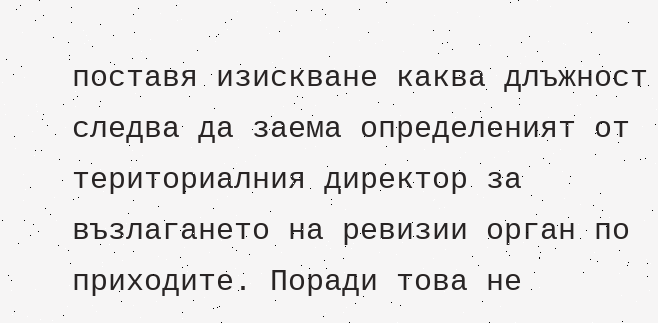поставя изискване каква длъжност следва да заема определеният от териториалния директор за възлагането на ревизии орган по приходите. Поради това не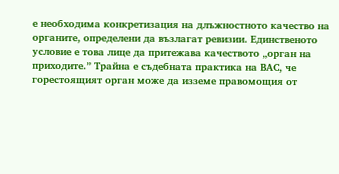е необходима конкретизация на длъжностното качество на органите, определени да възлагат ревизии. Единственото условие е това лице да притежава качеството „орган на приходите.” Трайна е съдебната практика на ВАС, че горестоящият орган може да изземе правомощия от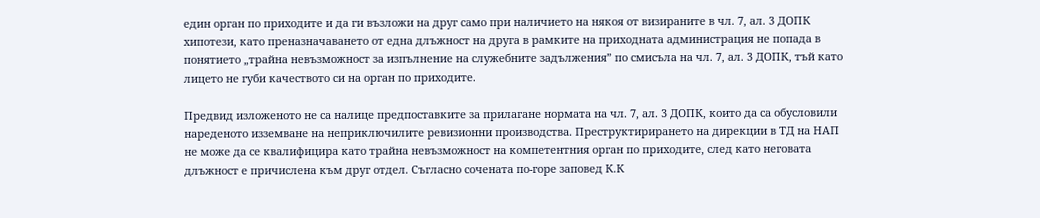един орган по приходите и да ги възложи на друг само при наличието на някоя от визираните в чл. 7, ал. 3 ДОПК хипотези, като преназначаването от една длъжност на друга в рамките на приходната администрация не попада в понятието „трайна невъзможност за изпълнение на служебните задължения” по смисъла на чл. 7, ал. 3 ДОПК, тъй като лицето не губи качеството си на орган по приходите.

Предвид изложеното не са налице предпоставките за прилагане нормата на чл. 7, ал. 3 ДОПК, които да са обусловили нареденото изземване на неприключилите ревизионни производства. Преструктирирането на дирекции в ТД на НАП не може да се квалифицира като трайна невъзможност на компетентния орган по приходите, след като неговата длъжност е причислена към друг отдел. Съгласно сочената по-горе заповед К.К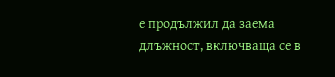е продължил да заема длъжност, включваща се в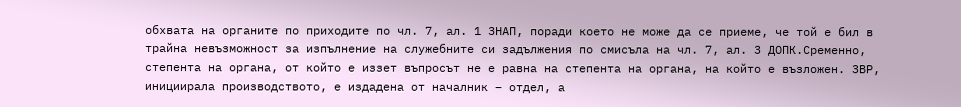обхвата на органите по приходите по чл. 7, ал. 1 ЗНАП, поради което не може да се приеме, че той е бил в трайна невъзможност за изпълнение на служебните си задължения по смисъла на чл. 7, ал. 3 ДОПК.Сременно, степента на органа, от който е иззет въпросът не е равна на степента на органа, на който е възложен. ЗВР, инициирала производството, е издадена от началник – отдел, а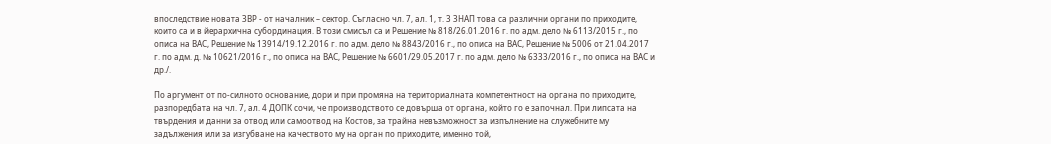впоследствие новата ЗВР - от началник – сектор. Съгласно чл. 7, ал. 1, т. 3 ЗНАП това са различни органи по приходите, които са и в йерархична субординация. В този смисъл са и Решение № 818/26.01.2016 г. по адм. дело № 6113/2015 г., по описа на ВАС, Решение № 13914/19.12.2016 г. по адм. дело № 8843/2016 г., по описа на ВАС, Решение № 5006 от 21.04.2017 г. по адм. д. № 10621/2016 г., по описа на ВАС, Решение № 6601/29.05.2017 г. по адм. дело № 6333/2016 г., по описа на ВАС и др./.

По аргумент от по-силното основание, дори и при промяна на териториалната компетентност на органа по приходите, разпоредбата на чл. 7, ал. 4 ДОПК сочи, че производството се довърша от органа, който го е започнал. При липсата на твърдения и данни за отвод или самоотвод на Костов, за трайна невъзможност за изпълнение на служебните му задължения или за изгубване на качеството му на орган по приходите, именно той,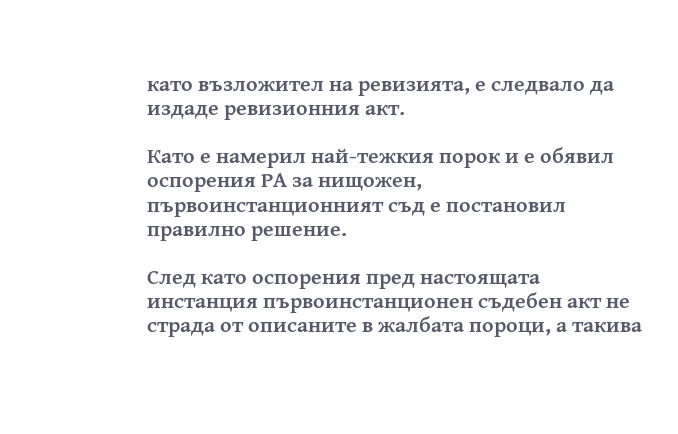като възложител на ревизията, е следвало да издаде ревизионния акт.

Като е намерил най-тежкия порок и е обявил оспорения РА за нищожен, първоинстанционният съд е постановил правилно решение.

След като оспорения пред настоящата инстанция първоинстанционен съдебен акт не страда от описаните в жалбата пороци, а такива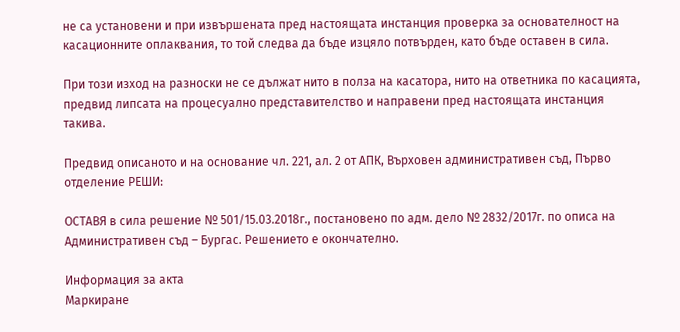не са установени и при извършената пред настоящата инстанция проверка за основателност на касационните оплаквания, то той следва да бъде изцяло потвърден, като бъде оставен в сила.

При този изход на разноски не се дължат нито в полза на касатора, нито на ответника по касацията, предвид липсата на процесуално представителство и направени пред настоящата инстанция такива.

Предвид описаното и на основание чл. 221, ал. 2 от АПК, Върховен административен съд, Първо отделение РЕШИ:

ОСТАВЯ в сила решение № 501/15.03.2018г., постановено по адм. дело № 2832/2017г. по описа на Административен съд – Бургас. Решението е окончателно.

Информация за акта
Маркиране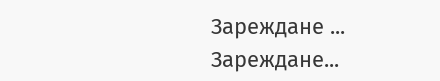Зареждане ...
Зареждане...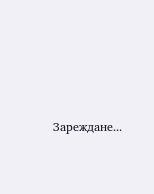Зареждане...